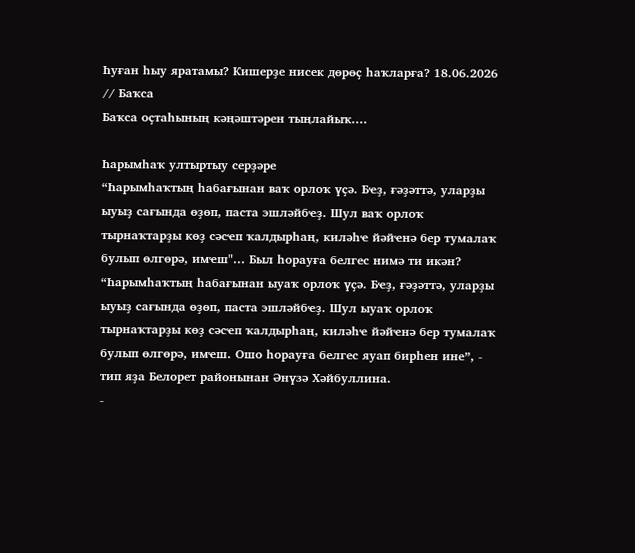Һуған һыу яратамы? Кишерҙе нисек дөрөҫ һаҡларға? 18.06.2026 // Баҡса
Баҡса оҫтаһының кәңәштәрен тыңлайыҡ....

Һарымһаҡ ултыртыу серҙәре
“Һарымһаҡтың һабағынан ваҡ орлоҡ үҫә. Бҽҙ, ғәҙәттә, уларҙы ыуыҙ сағында өҙөп, паста эшләйбҽҙ. Шул ваҡ орлоҡ тырнаҡтарҙы көҙ сәсҽп ҡалдырһаң, киләһҽ йәйҽнә бер тумалаҡ булып өлгөрә, имҽш"... Был һорауға белгес нимә ти икән?
“Һарымһаҡтың һабағынан ыуаҡ орлоҡ үҫә. Бҽҙ, ғәҙәттә, уларҙы ыуыҙ сағында өҙөп, паста эшләйбҽҙ. Шул ыуаҡ орлоҡ тырнаҡтарҙы көҙ сәсҽп ҡалдырһаң, киләһҽ йәйҽнә бер тумалаҡ булып өлгөрә, имҽш. Ошо һорауға белгес яуап бирһен ине”, - тип яҙа Белорет районынан Әнүзә Хәйбуллина.
-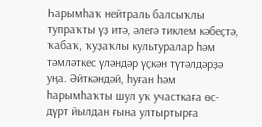Һарымһаҡ нейтраль балсыҡлы тупраҡты үҙ итә, әлегә тиклем кәбеҫтә, ҡабаҡ, ҡуҙаҡлы культуралар һәм тәмләткес үләндәр үҫкән түтәлдәрҙә уңа. Әйткәндәй, һуған һәм һарымһаҡты шул уҡ участкаға өс-дүрт йылдан ғына ултыртырға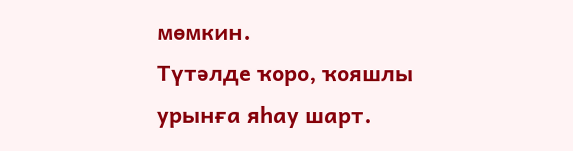мөмкин.
Түтәлде ҡоро, ҡояшлы урынға яһау шарт.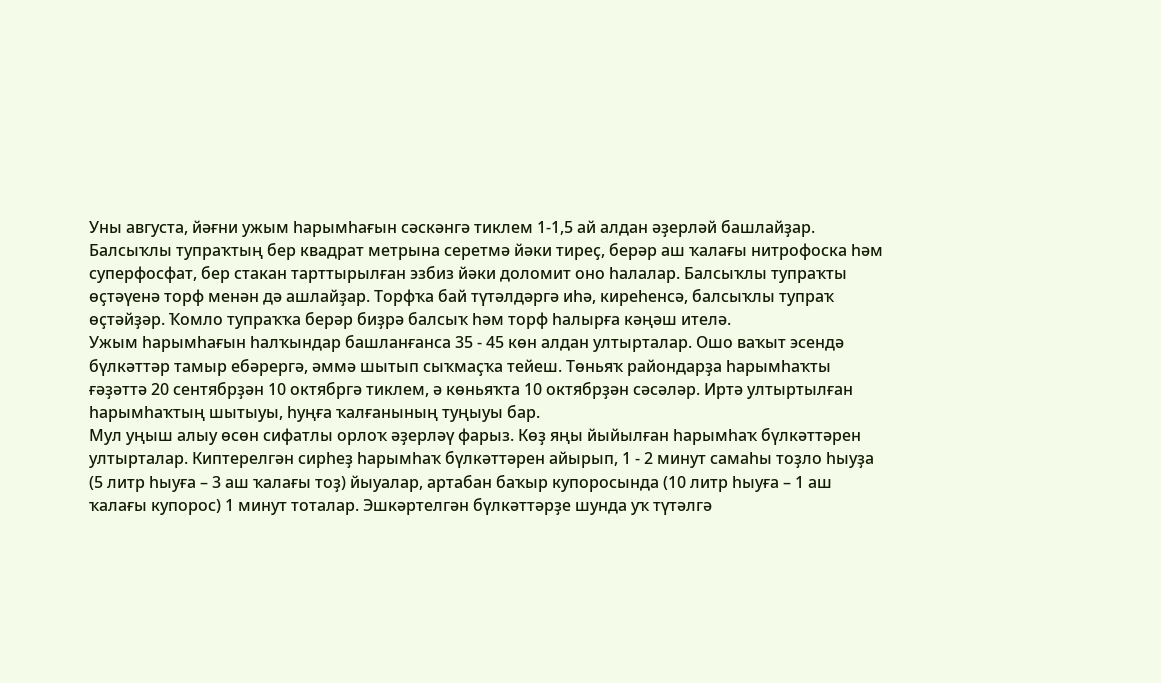Уны августа, йәғни ужым һарымһағын сәскәнгә тиклем 1-1,5 ай алдан әҙерләй башлайҙар. Балсыҡлы тупраҡтың бер квадрат метрына серетмә йәки тиреҫ, берәр аш ҡалағы нитрофоска һәм суперфосфат, бер стакан тарттырылған эзбиз йәки доломит оно һалалар. Балсыҡлы тупраҡты өҫтәүенә торф менән дә ашлайҙар. Торфҡа бай түтәлдәргә иһә, киреһенсә, балсыҡлы тупраҡ өҫтәйҙәр. Ҡомло тупраҡҡа берәр биҙрә балсыҡ һәм торф һалырға кәңәш ителә.
Ужым һарымһағын һалҡындар башланғанса 35 - 45 көн алдан ултырталар. Ошо ваҡыт эсендә бүлкәттәр тамыр ебәрергә, әммә шытып сыҡмаҫҡа тейеш. Төньяҡ райондарҙа һарымһаҡты ғәҙәттә 20 сентябрҙән 10 октябргә тиклем, ә көньяҡта 10 октябрҙән сәсәләр. Иртә ултыртылған һарымһаҡтың шытыуы, һуңға ҡалғанының туңыуы бар.
Мул уңыш алыу өсөн сифатлы орлоҡ әҙерләү фарыз. Көҙ яңы йыйылған һарымһаҡ бүлкәттәрен ултырталар. Киптерелгән сирһеҙ һарымһаҡ бүлкәттәрен айырып, 1 - 2 минут самаһы тоҙло һыуҙа (5 литр һыуға – 3 аш ҡалағы тоҙ) йыуалар, артабан баҡыр купоросында (10 литр һыуға – 1 аш ҡалағы купорос) 1 минут тоталар. Эшкәртелгән бүлкәттәрҙе шунда уҡ түтәлгә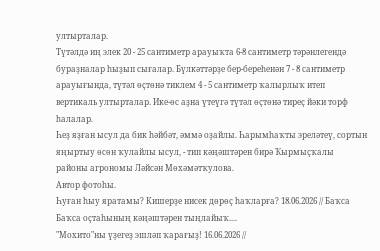ултырталар.
Түтәлдә иң элек 20 - 25 сантиметр арауыҡта 6-8 сантиметр тәрәнлегендә бураҙналар һыҙып сығалар. Бүлкәттәрҙе бер-береһенән 7 - 8 сантиметр арауығында, түтәл өҫтөнә тиклем 4 - 5 сантиметр ҡалырлыҡ итеп вертикаль ултырталар. Ике-өс аҙна үтеүгә түтәл өҫтөнә тиреҫ йәки торф һалалар.
Һеҙ яҙған ысул да бик һәйбәт, әммә оҙайлы. Һарымһаҡты эреләтеү, сортын яңыртыу өсөн ҡулайлы ысул, - тип кәңәштәрен бирә Ҡырмыҫҡалы районы агрономы Ләйсән Мөхәмәтҡулова.
Автор фотоһы.
Һуған һыу яратамы? Кишерҙе нисек дөрөҫ һаҡларға? 18.06.2026 // Баҡса
Баҡса оҫтаһының кәңәштәрен тыңлайыҡ....
"Мохито"ны үҙегеҙ эшләп ҡарағыҙ! 16.06.2026 //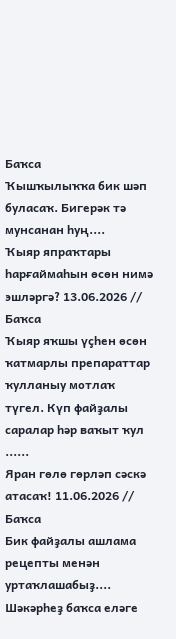Баҡса
Ҡышҡылыҡҡа бик шәп буласаҡ. Бигерәк тә мунсанан һуң....
Ҡыяр япраҡтары һарғаймаһын өсөн нимә эшләргә? 13.06.2026 // Баҡса
Ҡыяр яҡшы үҫһен өсөн ҡатмарлы препараттар ҡулланыу мотлаҡ түгел. Күп файҙалы саралар һәр ваҡыт ҡул ......
Яран гөлө гөрләп сәскә атасаҡ! 11.06.2026 // Баҡса
Бик файҙалы ашлама рецепты менән уртаҡлашабыҙ....
Шәкәрһеҙ баҡса еләге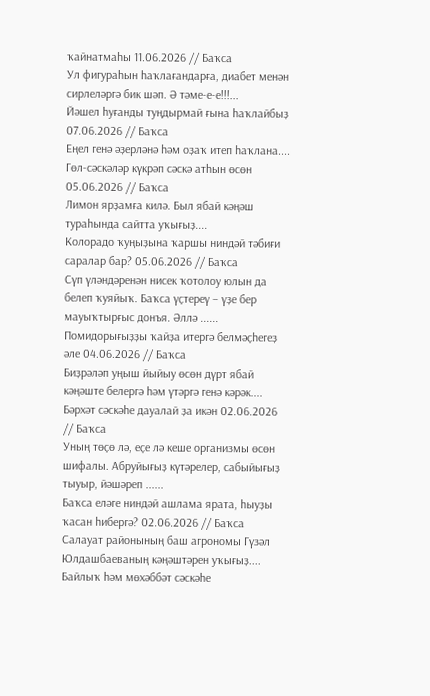ҡайнатмаһы 11.06.2026 // Баҡса
Ул фигураһын һаҡлағандарға, диабет менән сирлеләргә бик шәп. Ә тәме-е-е!!!...
Йәшел һуғанды туңдырмай ғына һаҡлайбыҙ 07.06.2026 // Баҡса
Еңел генә әҙерләнә һәм оҙаҡ итеп һаҡлана....
Гөл-сәскәләр күкрәп сәскә атһын өсөн 05.06.2026 // Баҡса
Лимон ярҙамға килә. Был ябай кәңәш тураһында сайтта уҡығыҙ....
Колорадо ҡуңыҙына ҡаршы ниндәй тәбиғи саралар бар? 05.06.2026 // Баҡса
Сүп үләндәренән нисек ҡотолоу юлын да белеп ҡуяйыҡ. Баҡса үҫтереү – үҙе бер мауыҡтырғыс донъя. Әллә ......
Помидорығыҙҙы ҡайҙа итергә белмәҫһегеҙ әле 04.06.2026 // Баҡса
Биҙрәләп уңыш йыйыу өсөн дүрт ябай кәңәште белергә һәм үтәргә генә кәрәк....
Бәрхәт сәскәһе дауалай ҙа икән 02.06.2026 // Баҡса
Уның төҫө лә, еҫе лә кеше организмы өсөн шифалы. Абруйығыҙ күтәрелер, сабыйығыҙ тыуыр, йәшәреп ......
Баҡса еләге ниндәй ашлама ярата, һыуҙы ҡасан һибергә? 02.06.2026 // Баҡса
Салауат районының баш агрономы Гүзәл Юлдашбаеваның кәңәштәрен уҡығыҙ....
Байлыҡ һәм мөхәббәт сәскәһе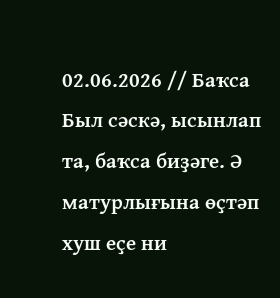02.06.2026 // Баҡса
Был сәскә, ысынлап та, баҡса биҙәге. Ә матурлығына өҫтәп хуш еҫе ни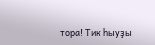тора! Тик һыуҙы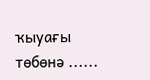ҡыуағы төбөнә ......